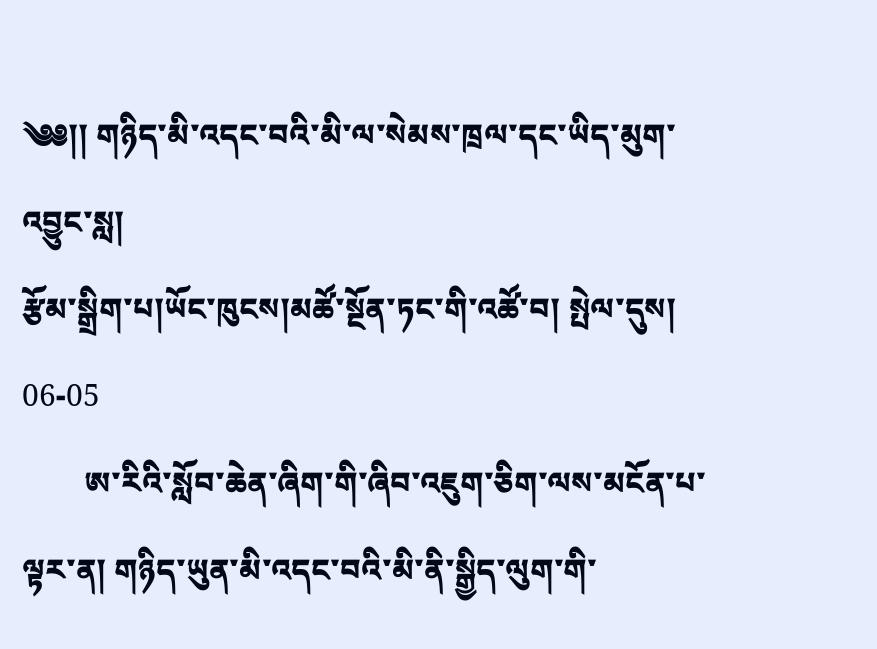༄༅།། གཉིད་མི་འདང་བའི་མི་ལ་སེམས་ཁྲལ་དང་ཡིད་མུག་འབྱུང་སླ།
རྩོམ་སྒྲིག་པ།ཡོང་ཁུངས།མཚོ་སྔོན་ཏང་གི་འཚོ་བ། སྤེལ་དུས། 06-05
        ཨ་རིའི་སློབ་ཆེན་ཞིག་གི་ཞིབ་འཇུག་ཅིག་ལས་མངོན་པ་ལྟར་ན། གཉིད་ཡུན་མི་འདང་བའི་མི་ནི་སྒྱིད་ལུག་གི་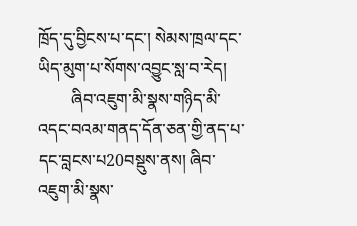ཁྲོད་དུ་བྱིངས་པ་དང་། སེམས་ཁྲལ་དང་ཡིད་མུག་པ་སོགས་འབྱུང་སླ་བ་རེད།
        ཞིབ་འཇུག་མི་སྣས་གཉིད་མི་འདང་བའམ་གནད་དོན་ཅན་གྱི་ནད་པ་དང་བླངས་པ20བསྡུས་ནས། ཞིབ་འཇུག་མི་སྣས་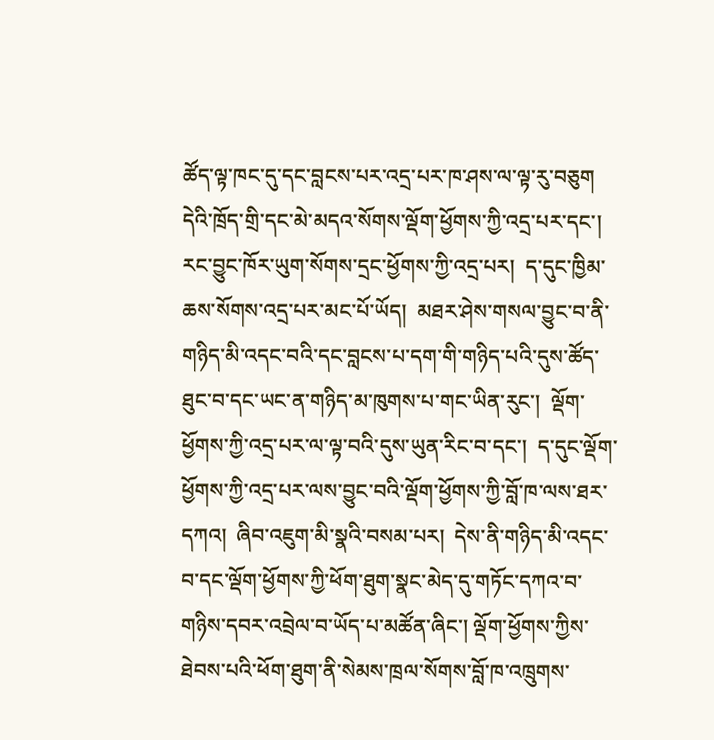ཚོད་ལྟ་ཁང་དུ་དང་བླངས་པར་འདྲ་པར་ཁ་ཤས་ལ་ལྟ་རུ་བཅུག དེའི་ཁྲོད་གྲི་དང་མེ་མདའ་སོགས་ལྡོག་ཕྱོགས་ཀྱི་འདྲ་པར་དང་།  རང་བྱུང་ཁོར་ཡུག་སོགས་དྲང་ཕྱོགས་ཀྱི་འདྲ་པར།  ད་དུང་ཁྱིམ་ཆས་སོགས་འདྲ་པར་མང་པོ་ཡོད།  མཐར་ཤེས་གསལ་བྱུང་བ་ནི་གཉིད་མི་འདང་བའི་དང་བླངས་པ་དག་གི་གཉིད་པའི་དུས་ཚོད་ཐུང་བ་དང་ཡང་ན་གཉིད་མ་ཁུགས་པ་གང་ཡིན་རུང་།  ལྡོག་ཕྱོགས་ཀྱི་འདྲ་པར་ལ་ལྟ་བའི་དུས་ཡུན་རིང་བ་དང་།  ད་དུང་ལྡོག་ཕྱོགས་ཀྱི་འདྲ་པར་ལས་བྱུང་བའི་ལྡོག་ཕྱོགས་ཀྱི་བློ་ཁ་ལས་ཐར་དཀའ།  ཞིབ་འཇུག་མི་སྣའི་བསམ་པར།  དེས་ནི་གཉིད་མི་འདང་བ་དང་ལྡོག་ཕྱོགས་ཀྱི་ཕོག་ཐུག་སྣང་མེད་དུ་གཏོང་དཀའ་བ་གཉིས་དབར་འབྲེལ་བ་ཡོད་པ་མཚོན་ཞིང་། ལྡོག་ཕྱོགས་ཀྱིས་ཐེབས་པའི་ཕོག་ཐུག་ནི་སེམས་ཁྲལ་སོགས་བློ་ཁ་འཁྲུགས་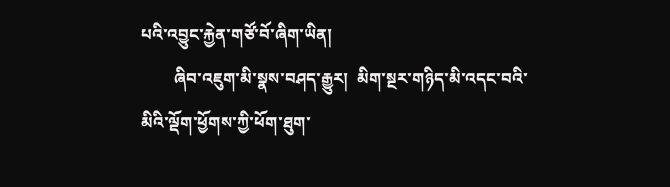པའི་འབྱུང་རྐྱེན་གཙོ་བོ་ཞིག་ཡིན།
        ཞིབ་འཇུག་མི་སྣས་བཤད་རྒྱུར།  མིག་སྔར་གཉིད་མི་འདང་བའི་མིའི་ལྡོག་ཕྱོགས་ཀྱི་ཕོག་ཐུག་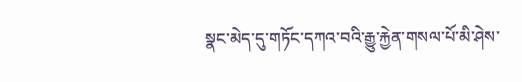སྣང་མེད་དུ་གཏོང་དཀའ་བའི་རྒྱུ་རྐྱེན་གསལ་པོ་མི་ཤེས་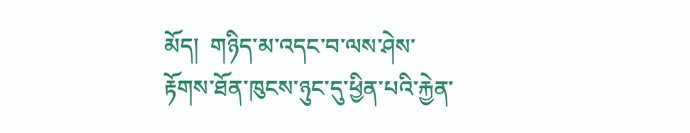མོད།  གཉིད་མ་འདང་བ་ལས་ཤེས་རྟོགས་ཐོན་ཁུངས་ཉུང་དུ་ཕྱིན་པའི་རྐྱེན་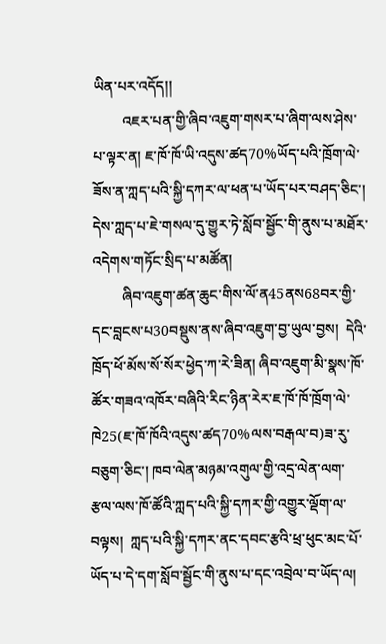ཡིན་པར་འདོད།།
        འཇར་པན་གྱི་ཞིབ་འཇུག་གསར་པ་ཞིག་ལས་ཤེས་པ་ལྟར་ན། ཇ་ཁོ་ཁོ་ཡི་འདུས་ཚད70%ཡོད་པའི་ཁྲོག་ལེ་ཟོས་ན་ཀླད་པའི་སྐྱི་དཀར་ལ་ཕན་པ་ཡོད་པར་བཤད་ཅིང་།  དེས་ཀླད་པ་ཇེ་གསལ་དུ་གྱུར་ཏེ་སློབ་སྦྱོང་གི་ནུས་པ་མཐོར་འདེགས་གཏོང་སྲིད་པ་མཚོན།
        ཞིབ་འཇུག་ཚན་ཆུང་གིས་ལོ་ན45ནས68བར་གྱི་དང་བླངས་པ30བསྡུས་ནས་ཞིབ་འཇུག་བྱ་ཡུལ་བྱས།  དེའི་ཁྲོད་ཕོ་མོས་སོ་སོར་ཕྱེད་ཀ་རེ་ཟིན། ཞིབ་འཇུག་མི་སྣས་ཁོ་ཚོར་གཟའ་འཁོར་བཞིའི་རིང་ཉིན་རེར་ཇ་ཁོ་ཁོ་ཁྲོག་ལེ་ཁེ25(ཇ་ཁོ་ཁོའི་འདུས་ཚད70%ལས་བརྒལ་བ)ཟ་རུ་བཅུག་ཅིང་། ཁབ་ལེན་མཉམ་འགུལ་གྱི་འདྲ་ལེན་ལག་རྩལ་ལས་ཁོ་ཚོའི་ཀླད་པའི་སྐྱི་དཀར་གྱི་འགྱུར་ལྡོག་ལ་བལྟས།  ཀླད་པའི་སྐྱི་དཀར་ནང་དབང་རྩའི་ཕྲ་ཕུང་མང་པོ་ཡོད་པ་དེ་དག་སློབ་སྦྱོང་གི་ནུས་པ་དང་འབྲེལ་བ་ཡོད་ལ།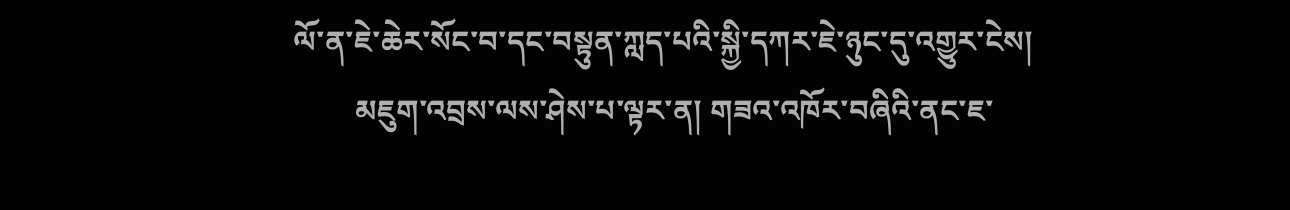ལོ་ན་ཇེ་ཆེར་སོང་བ་དང་བསྟུན་ཀླད་པའི་སྐྱི་དཀར་ཇེ་ཉུང་དུ་འགྱུར་ངེས།
        མཇུག་འབྲས་ལས་ཤེས་པ་ལྟར་ན། གཟའ་འཁོར་བཞིའི་ནང་ཇ་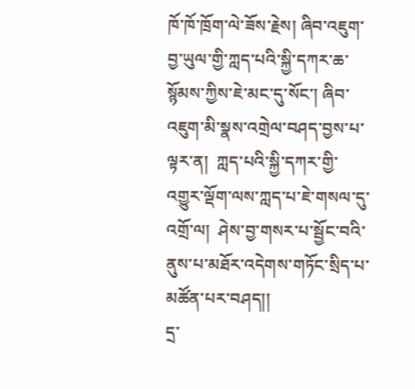ཁོ་ཁོ་ཁྲོག་ལེ་ཟོས་རྗེས། ཞིབ་འཇུག་བྱ་ཡུལ་གྱི་ཀླད་པའི་སྐྱི་དཀར་ཆ་སྙོམས་ཀྱིས་ཇེ་མང་དུ་སོང་། ཞིབ་འཇུག་མི་སྣས་འགྲེལ་བཤད་བྱས་པ་ལྟར་ན།  ཀླད་པའི་སྐྱི་དཀར་གྱི་འགྱུར་ལྡོག་ལས་ཀླད་པ་ཇེ་གསལ་དུ་འགྲོ་ལ།  ཤེས་བྱ་གསར་པ་སྦྱོང་བའི་ནུས་པ་མཐོར་འདེགས་གཏོང་སྲིད་པ་མཚོན་པར་བཤད།།
དྲ་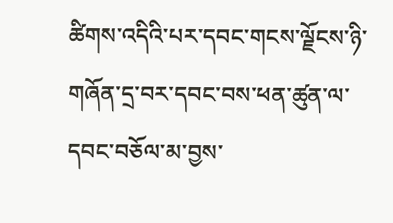ཚིགས་འདིའི་པར་དབང་གངས་ལྗོངས་ཉི་གཞོན་དྲ་བར་དབང་བས་ཕན་ཚུན་ལ་དབང་བཅོལ་མ་བྱས་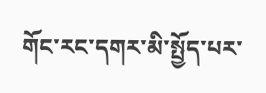གོང་རང་དགར་མི་སྤྱོད་པར་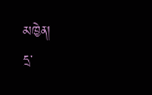མཁྱེན།
དྲ་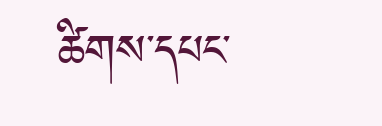ཚིགས་དཔང་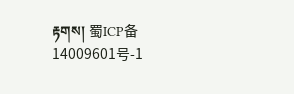རྟགས། 蜀ICP备14009601号-1